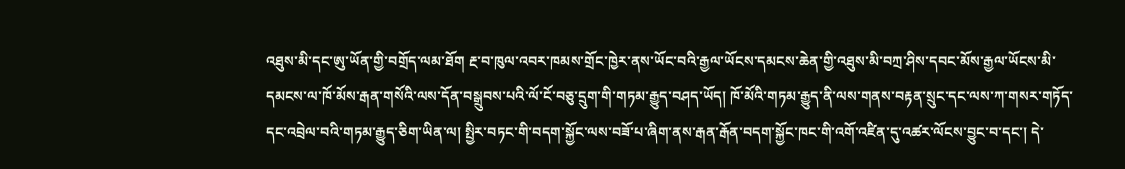འཐུས་མི་དང་ཨུ་ཡོན་གྱི་བགྲོད་ལམ་ཐོག རྔ་བ་ཁུལ་འབར་ཁམས་གྲོང་ཁྱེར་ནས་ཡོང་བའི་རྒྱལ་ཡོངས་དམངས་ཆེན་གྱི་འཐུས་མི་བཀྲ་ཤིས་དབང་མོས་རྒྱལ་ཡོངས་མི་དམངས་ལ་ཁོ་མོས་རྒན་གསོའི་ལས་དོན་བསྒྲུབས་པའི་ལོ་ངོ་བཅུ་དྲུག་གི་གཏམ་རྒྱུད་བཤད་ཡོད། ཁོ་མོའི་གཏམ་རྒྱུད་ནི་ལས་གནས་བརྟན་སྲུང་དང་ལས་ཀ་གསར་གཏོད་དང་འབྲེལ་བའི་གཏམ་རྒྱུད་ཅིག་ཡིན་ལ། སྤྱིར་བཏང་གི་བདག་སྐྱོང་ལས་བཟོ་པ་ཞིག་ནས་རྒན་རྒོན་བདག་སྐྱོང་ཁང་གི་འགོ་འཛིན་དུ་འཚར་ལོངས་བྱུང་བ་དང་། དེ་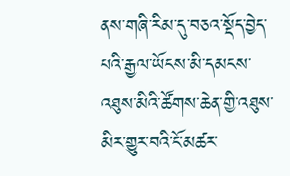ནས་གཞི་རིམ་དུ་བཅའ་སྡོད་བྱེད་པའི་རྒྱལ་ཡོངས་མི་དམངས་འཐུས་མིའི་ཚོགས་ཆེན་གྱི་འཐུས་མིར་གྱུར་བའི་ངོ་མཚར་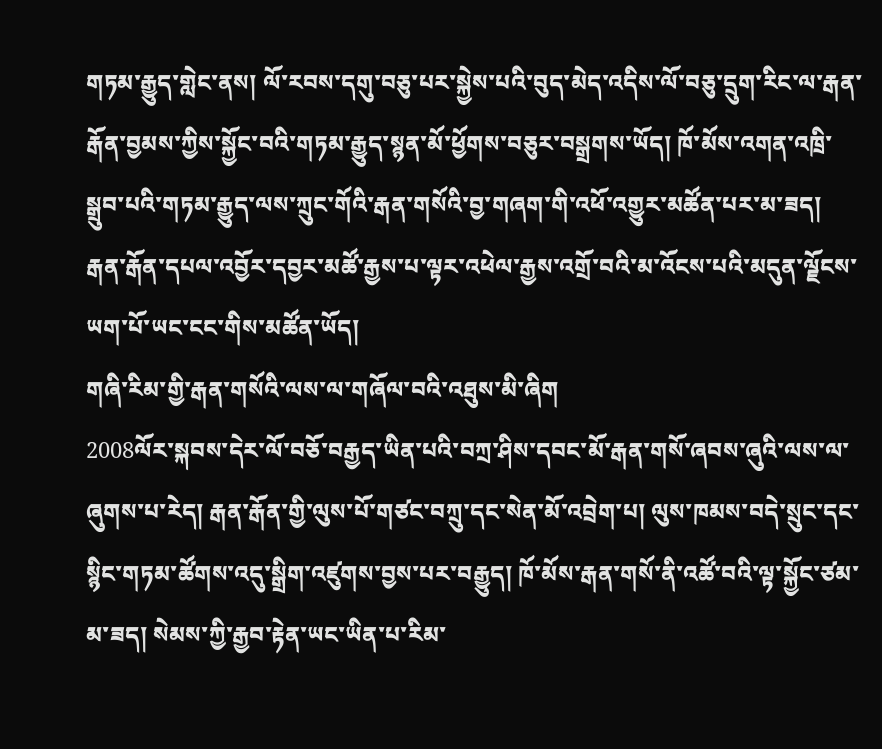གཏམ་རྒྱུད་གླེང་ནས། ལོ་རབས་དགུ་བཅུ་པར་སྐྱེས་པའི་བུད་མེད་འདིས་ལོ་བཅུ་དྲུག་རིང་ལ་རྒན་རྒོན་བྱམས་ཀྱིས་སྐྱོང་བའི་གཏམ་རྒྱུད་སྙན་མོ་ཕྱོགས་བཅུར་བསྒྲགས་ཡོད། ཁོ་མོས་འགན་འཁྲི་སྒྲུབ་པའི་གཏམ་རྒྱུད་ལས་ཀྲུང་གོའི་རྒན་གསོའི་བྱ་གཞག་གི་འཕོ་འགྱུར་མཚོན་པར་མ་ཟད། རྒན་རྒོན་དཔལ་འབྱོར་དབྱར་མཚོ་རྒྱས་པ་ལྟར་འཕེལ་རྒྱས་འགྲོ་བའི་མ་འོངས་པའི་མདུན་ལྗོངས་ཡག་པོ་ཡང་ངང་གིས་མཚོན་ཡོད།
གཞི་རིམ་གྱི་རྒན་གསོའི་ལས་ལ་གཞོལ་བའི་འཐུས་མི་ཞིག
2008ལོར་སྐབས་དེར་ལོ་བཅོ་བརྒྱད་ཡིན་པའི་བཀྲ་ཤིས་དབང་མོ་རྒན་གསོ་ཞབས་ཞུའི་ལས་ལ་ཞུགས་པ་རེད། རྒན་རྒོན་གྱི་ལུས་པོ་གཙང་བཀྲུ་དང་སེན་མོ་འབྲེག་པ། ལུས་ཁམས་བདེ་སྲུང་དང་སྙིང་གཏམ་ཚོགས་འདུ་སྒྲིག་འཛུགས་བྱས་པར་བརྒྱུད། ཁོ་མོས་རྒན་གསོ་ནི་འཚོ་བའི་ལྟ་སྐྱོང་ཙམ་མ་ཟད། སེམས་ཀྱི་རྒྱབ་རྟེན་ཡང་ཡིན་པ་རིམ་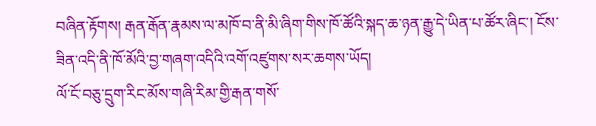བཞིན་རྟོགས། རྒན་རྒོན་རྣམས་ལ་མཁོ་བ་ནི་མི་ཞིག་གིས་ཁོ་ཚོའི་སྐད་ཆ་ཉན་རྒྱུ་དེ་ཡིན་པ་ཚོར་ཞིང་། ངོས་ཟིན་འདི་ནི་ཁོ་མོའི་བྱ་གཞག་འདིའི་འགོ་འཛུགས་སར་ཆགས་ཡོད།
ལོ་ངོ་བཅུ་དྲུག་རིང་མོས་གཞི་རིམ་གྱི་རྒན་གསོ་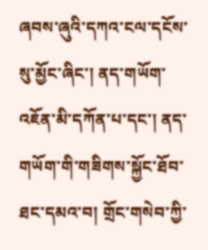ཞབས་ཞུའི་དཀའ་ངལ་དངོས་སུ་མྱོང་ཞིང་། ནད་གཡོག་འཇོན་མི་དཀོན་པ་དང་། ནད་གཡོག་གི་གཟིགས་སྐྱོང་ཐོབ་ཐང་དམའ་བ། གྲོང་གསེབ་ཀྱི་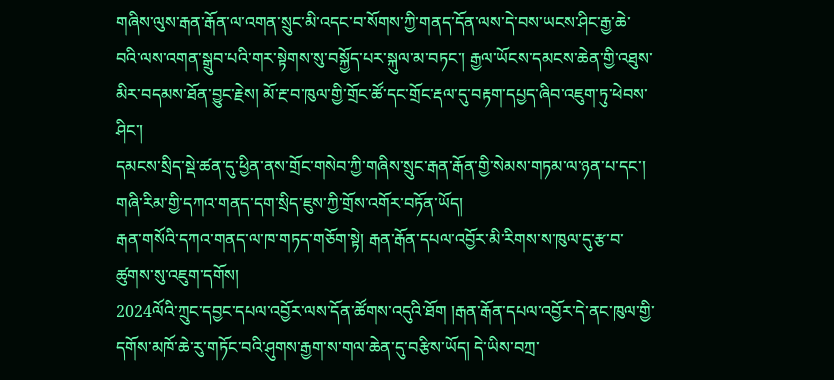གཞིས་ལུས་རྒན་རྒོན་ལ་འགན་སྲུང་མི་འདང་བ་སོགས་ཀྱི་གནད་དོན་ལས་དེ་བས་ཡངས་ཤིང་རྒྱ་ཆེ་བའི་ལས་འགན་སྒྲུབ་པའི་གར་སྟེགས་སུ་བསྐྱོད་པར་སྐུལ་མ་བཏང་། རྒྱལ་ཡོངས་དམངས་ཆེན་གྱི་འཐུས་མིར་བདམས་ཐོན་བྱུང་རྗེས། མོ་རྔ་བ་ཁུལ་གྱི་གྲོང་ཚོ་དང་གྲོང་རྡལ་དུ་བརྟག་དཔྱད་ཞིབ་འཇུག་ཏུ་ཕེབས་ཤིང་།
དམངས་སྲིད་སྡེ་ཚན་དུ་ཕྱིན་ནས་གྲོང་གསེབ་ཀྱི་གཞིས་སྲུང་རྒན་རྒོན་གྱི་སེམས་གཏམ་ལ་ཉན་པ་དང་། གཞི་རིམ་གྱི་དཀའ་གནད་དག་སྲིད་ཇུས་ཀྱི་གྲོས་འགོར་བཏོན་ཡོད།
རྒན་གསོའི་དཀའ་གནད་ལ་ཁ་གཏད་གཅོག་སྟེ། རྒན་རྒོན་དཔལ་འབྱོར་མི་རིགས་ས་ཁུལ་དུ་རྩ་བ་ཚུགས་སུ་འཇུག་དགོས།
2024ལོའི་ཀྲུང་དབྱང་དཔལ་འབྱོར་ལས་དོན་ཚོགས་འདུའི་ཐོག །རྒན་རྒོན་དཔལ་འབྱོར་དེ་ནང་ཁུལ་གྱི་དགོས་མཁོ་ཆེ་རུ་གཏོང་བའི་ཤུགས་རྒྱག་ས་གལ་ཆེན་དུ་བརྩིས་ཡོད། དེ་ཡིས་བཀྲ་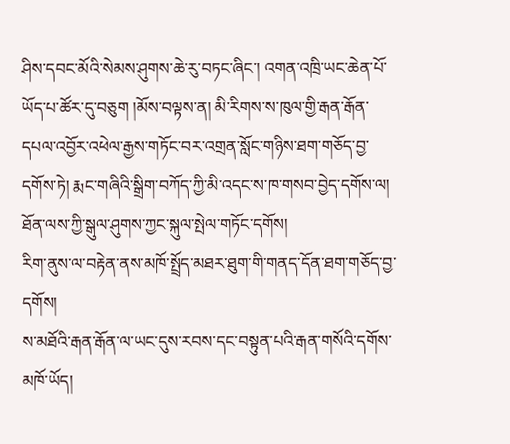ཤིས་དབང་མོའི་སེམས་ཤུགས་ཆེ་རུ་བཏང་ཞིང་། འགན་འཁྲི་ཡང་ཆེན་པོ་ཡོད་པ་ཚོར་དུ་བཅུག །མོས་བལྟས་ན། མི་རིགས་ས་ཁུལ་གྱི་རྒན་རྒོན་དཔལ་འབྱོར་འཕེལ་རྒྱས་གཏོང་བར་འགྲན་སློང་གཉིས་ཐག་གཅོད་བྱ་དགོས་ཏེ། རྨང་གཞིའི་སྒྲིག་བཀོད་ཀྱི་མི་འདང་ས་ཁ་གསབ་བྱེད་དགོས་ལ། ཐོན་ལས་ཀྱི་སྒུལ་ཤུགས་ཀྱང་སྐུལ་སྤེལ་གཏོང་དགོས།
རིག་ནུས་ལ་བརྟེན་ནས་མཁོ་སྤྲོད་མཐར་ཐུག་གི་གནད་དོན་ཐག་གཅོད་བྱ་དགོས།
ས་མཐོའི་རྒན་རྒོན་ལ་ཡང་དུས་རབས་དང་བསྟུན་པའི་རྒན་གསོའི་དགོས་མཁོ་ཡོད།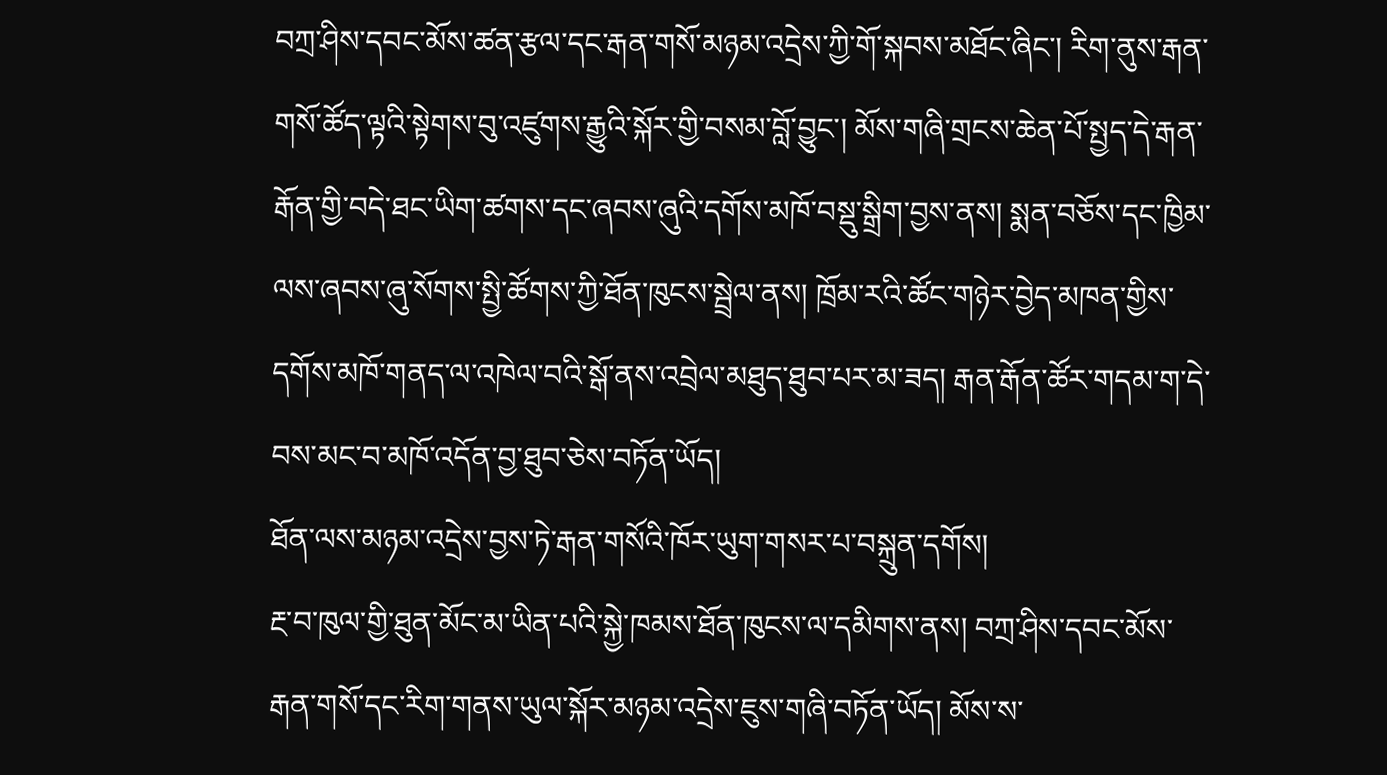བཀྲ་ཤིས་དབང་མོས་ཚན་རྩལ་དང་རྒན་གསོ་མཉམ་འདྲེས་ཀྱི་གོ་སྐབས་མཐོང་ཞིང་། རིག་ནུས་རྒན་གསོ་ཚོད་ལྟའི་སྟེགས་བུ་འཛུགས་རྒྱུའི་སྐོར་གྱི་བསམ་བློ་བྱུང་། མོས་གཞི་གྲངས་ཆེན་པོ་སྤྱད་དེ་རྒན་རྒོན་གྱི་བདེ་ཐང་ཡིག་ཚགས་དང་ཞབས་ཞུའི་དགོས་མཁོ་བསྡུ་སྒྲིག་བྱས་ནས། སྨན་བཅོས་དང་ཁྱིམ་ལས་ཞབས་ཞུ་སོགས་སྤྱི་ཚོགས་ཀྱི་ཐོན་ཁུངས་སྦྲེལ་ནས། ཁྲོམ་རའི་ཚོང་གཉེར་བྱེད་མཁན་གྱིས་དགོས་མཁོ་གནད་ལ་འཁེལ་བའི་སྒོ་ནས་འབྲེལ་མཐུད་ཐུབ་པར་མ་ཟད། རྒན་རྒོན་ཚོར་གདམ་ག་དེ་བས་མང་བ་མཁོ་འདོན་བྱ་ཐུབ་ཅེས་བཏོན་ཡོད།
ཐོན་ལས་མཉམ་འདྲེས་བྱས་ཏེ་རྒན་གསོའི་ཁོར་ཡུག་གསར་པ་བསྐྲུན་དགོས།
རྔ་བ་ཁུལ་གྱི་ཐུན་མོང་མ་ཡིན་པའི་སྐྱེ་ཁམས་ཐོན་ཁུངས་ལ་དམིགས་ནས། བཀྲ་ཤིས་དབང་མོས་རྒན་གསོ་དང་རིག་གནས་ཡུལ་སྐོར་མཉམ་འདྲེས་ཇུས་གཞི་བཏོན་ཡོད། མོས་ས་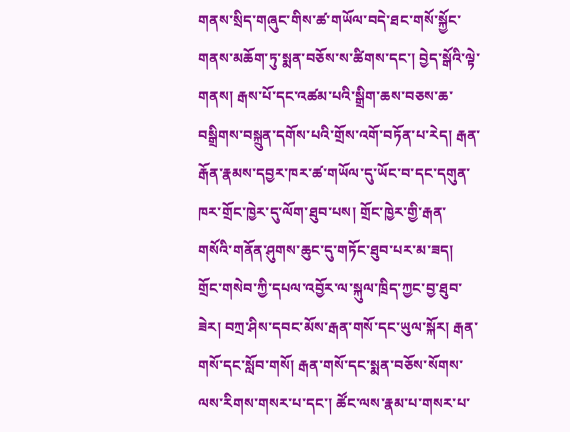གནས་སྲིད་གཞུང་གིས་ཚ་གཡོལ་བདེ་ཐང་གསོ་སྐྱོང་གནས་མཆོག་ཏུ་སྨན་བཅོས་ས་ཚིགས་དང་། བྱེད་སྒོའི་ལྟེ་གནས། རྒས་པོ་དང་འཚམ་པའི་སྒྲིག་ཆས་བཅས་ཆ་བསྒྲིགས་བསྐྲུན་དགོས་པའི་གྲོས་འགོ་བཏོན་པ་རེད། རྒན་རྒོན་རྣམས་དབྱར་ཁར་ཚ་གཡོལ་དུ་ཡོང་བ་དང་དགུན་ཁར་གྲོང་ཁྱེར་དུ་ལོག་ཐུབ་པས། གྲོང་ཁྱེར་གྱི་རྒན་གསོའི་གནོན་ཤུགས་ཆུང་དུ་གཏོང་ཐུབ་པར་མ་ཟད། གྲོང་གསེབ་ཀྱི་དཔལ་འབྱོར་ལ་སྐུལ་ཁྲིད་ཀྱང་བྱ་ཐུབ་ཟེར། བཀྲ་ཤིས་དབང་མོས་རྒན་གསོ་དང་ཡུལ་སྐོར། རྒན་གསོ་དང་སློབ་གསོ། རྒན་གསོ་དང་སྨན་བཅོས་སོགས་ལས་རིགས་གསར་པ་དང་། ཚོང་ལས་རྣམ་པ་གསར་པ་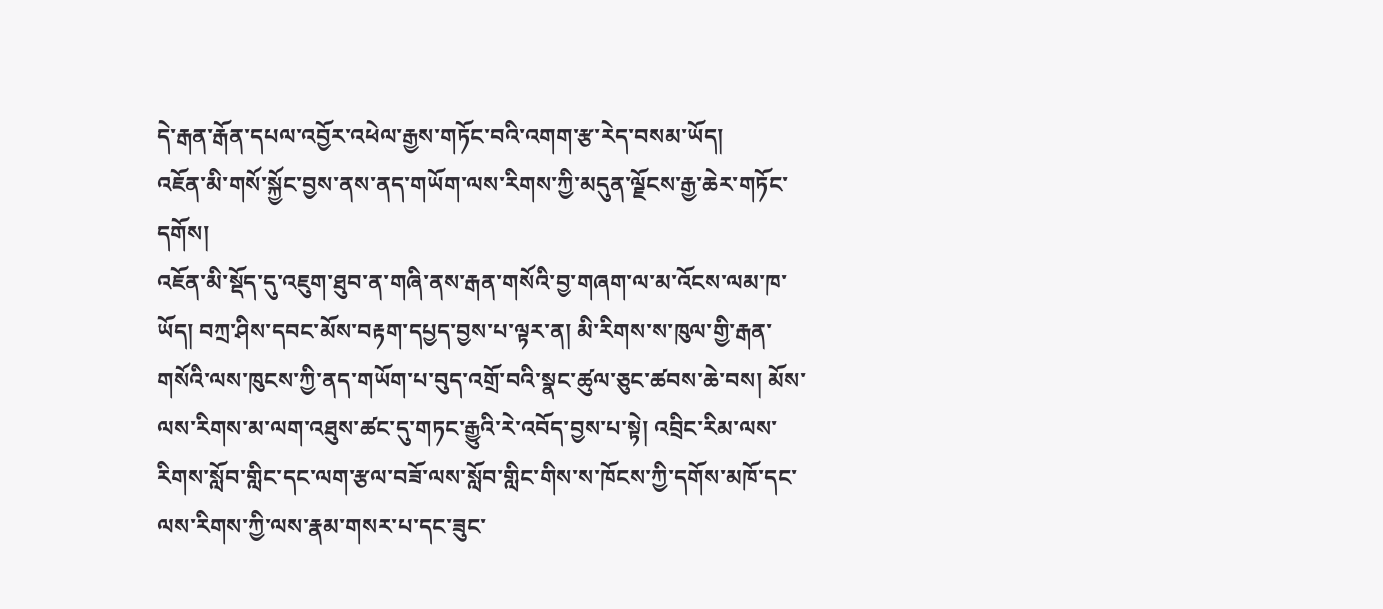དེ་རྒན་རྒོན་དཔལ་འབྱོར་འཕེལ་རྒྱས་གཏོང་བའི་འགག་རྩ་རེད་བསམ་ཡོད།
འཇོན་མི་གསོ་སྐྱོང་བྱས་ནས་ནད་གཡོག་ལས་རིགས་ཀྱི་མདུན་ལྗོངས་རྒྱ་ཆེར་གཏོང་དགོས།
འཇོན་མི་སྡོད་དུ་འཇུག་ཐུབ་ན་གཞི་ནས་རྒན་གསོའི་བྱ་གཞག་ལ་མ་འོངས་ལམ་ཁ་ཡོད། བཀྲ་ཤིས་དབང་མོས་བརྟག་དཔྱད་བྱས་པ་ལྟར་ན། མི་རིགས་ས་ཁུལ་གྱི་རྒན་གསོའི་ལས་ཁུངས་ཀྱི་ནད་གཡོག་པ་བུད་འགྲོ་བའི་སྣང་ཚུལ་ཅུང་ཚབས་ཆེ་བས། མོས་ལས་རིགས་མ་ལག་འཐུས་ཚང་དུ་གཏང་རྒྱུའི་རེ་འབོད་བྱས་པ་སྟེ། འབྲིང་རིམ་ལས་རིགས་སློབ་གླིང་དང་ལག་རྩལ་བཟོ་ལས་སློབ་གླིང་གིས་ས་ཁོངས་ཀྱི་དགོས་མཁོ་དང་ལས་རིགས་ཀྱི་ལས་རྣམ་གསར་པ་དང་ཟུང་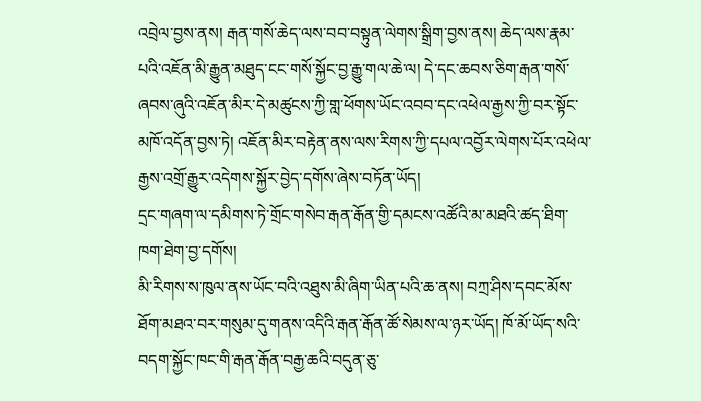འབྲེལ་བྱས་ནས། རྒན་གསོ་ཆེད་ལས་བབ་བསྟུན་ལེགས་སྒྲིག་བྱས་ནས། ཆེད་ལས་རྣམ་པའི་འཇོན་མི་རྒྱུན་མཐུད་ངང་གསོ་སྐྱོང་བྱ་རྒྱུ་གལ་ཆེ་ལ། དེ་དང་ཆབས་ཅིག་རྒན་གསོ་ཞབས་ཞུའི་འཇོན་མིར་དེ་མཚུངས་ཀྱི་གླ་ཕོགས་ཡོང་འབབ་དང་འཕེལ་རྒྱས་ཀྱི་བར་སྟོང་མཁོ་འདོན་བྱས་ཏེ། འཇོན་མིར་བརྟེན་ནས་ལས་རིགས་ཀྱི་དཔལ་འབྱོར་ལེགས་པོར་འཕེལ་རྒྱས་འགྲོ་རྒྱུར་འདེགས་སྐྱོར་བྱེད་དགོས་ཞེས་བཏོན་ཡོད།
དྲང་གཞག་ལ་དམིགས་ཏེ་གྲོང་གསེབ་རྒན་རྒོན་གྱི་དམངས་འཚོའི་མ་མཐའི་ཚད་ཐིག་ཁག་ཐེག་བྱ་དགོས།
མི་རིགས་ས་ཁུལ་ནས་ཡོང་བའི་འཐུས་མི་ཞིག་ཡིན་པའི་ཆ་ནས། བཀྲ་ཤིས་དབང་མོས་ཐོག་མཐའ་བར་གསུམ་དུ་གནས་འདིའི་རྒན་རྒོན་ཚོ་སེམས་ལ་ཉར་ཡོད། ཁོ་མོ་ཡོད་སའི་བདག་སྐྱོང་ཁང་གི་རྒན་རྒོན་བརྒྱ་ཆའི་བདུན་ཅུ་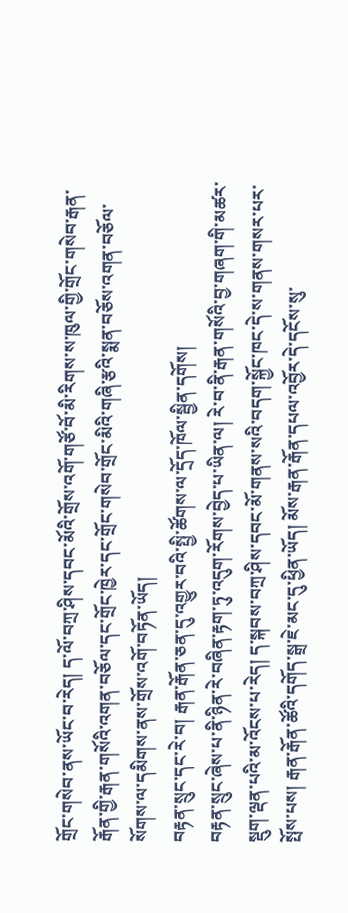གྲོང་གསེབ་ནས་ཡོང་བ་རེད། ད་ལོ་བཀྲ་ཤིས་དབང་མོའི་གྲོས་འགོ་གཙོ་བོ་མི་རིགས་ས་ཁུལ་གྱི་གྲོང་གསེབ་རྒན་རྒོན་གྱི་རྒན་གསོའི་འགན་བཅོལ་དང་གྲོང་ཁྱེར་དང་གྲོང་གསེབ་གྲོང་མིའི་གཞི་རྩའི་སྨན་བཅོས་འགན་བཅོལ་སོགས་ལ་དམིགས་ནས་གྲོས་འགོ་བཏོན་ཡོད།
བརྟན་སྲུང་དང་རེ་བ། རྒན་རྒོན་ཅན་དུ་འགྱུར་བའི་སྤྱི་ཚོགས་ལ་དྲོད་ཁོལ་སྦྱིན་དགོས།
བརྟན་སྲུང་ཞེས་པ་ནི་ཉིན་རེ་བཞིན་རྟག་ཏུ་འདུག་རོགས་བྱེད་པ་ཡིན་ལ། རེ་བ་ནི་རྒན་གསོའི་བྱ་གཞག་གི་མཚར་སྡུག་ལྡན་པའི་མ་འོངས་པ་རེད། ད་སྐབས་བཀྲ་ཤིས་དབང་མོ་གནས་སའི་བདག་སྐྱོང་ཁང་དེ་ས་གནས་གསར་པར་སྤོས་པས། རྒན་རྒོན་ཚོའི་དགོད་སྒྲ་ཇེ་མང་དུ་ཕྱིན་ཡོད། མོས་རྒན་རྒོན་དཔལ་འབྱོར་དེ་དངོས་སུ་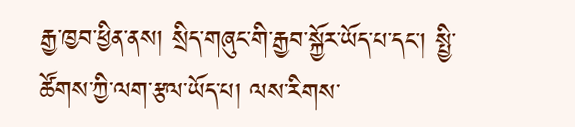རྒྱ་ཁྱབ་ཕྱིན་ནས། སྲིད་གཞུང་གི་རྒྱབ་སྐྱོར་ཡོད་པ་དང་། སྤྱི་ཚོགས་ཀྱི་ལག་རྩལ་ཡོད་པ། ལས་རིགས་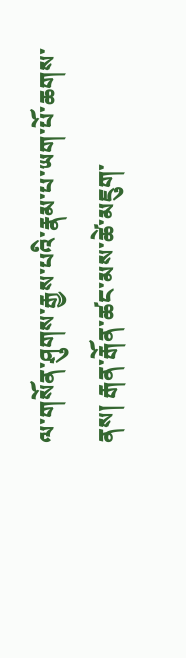ལ་གསོན་ཤུགས་རྒྱས་པའི་རྣམ་པ་ཡག་པོ་ཆགས་ནས། རྒན་རྒོན་ཚང་མས་ཚེ་མཇུག་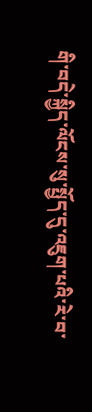གི་བདེ་སྐྱིད་ལོངས་སུ་སྤྱོད་དུ་འཇུག་པའི་རེ་བ་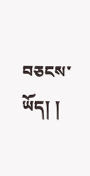བཅངས་ཡོད། །